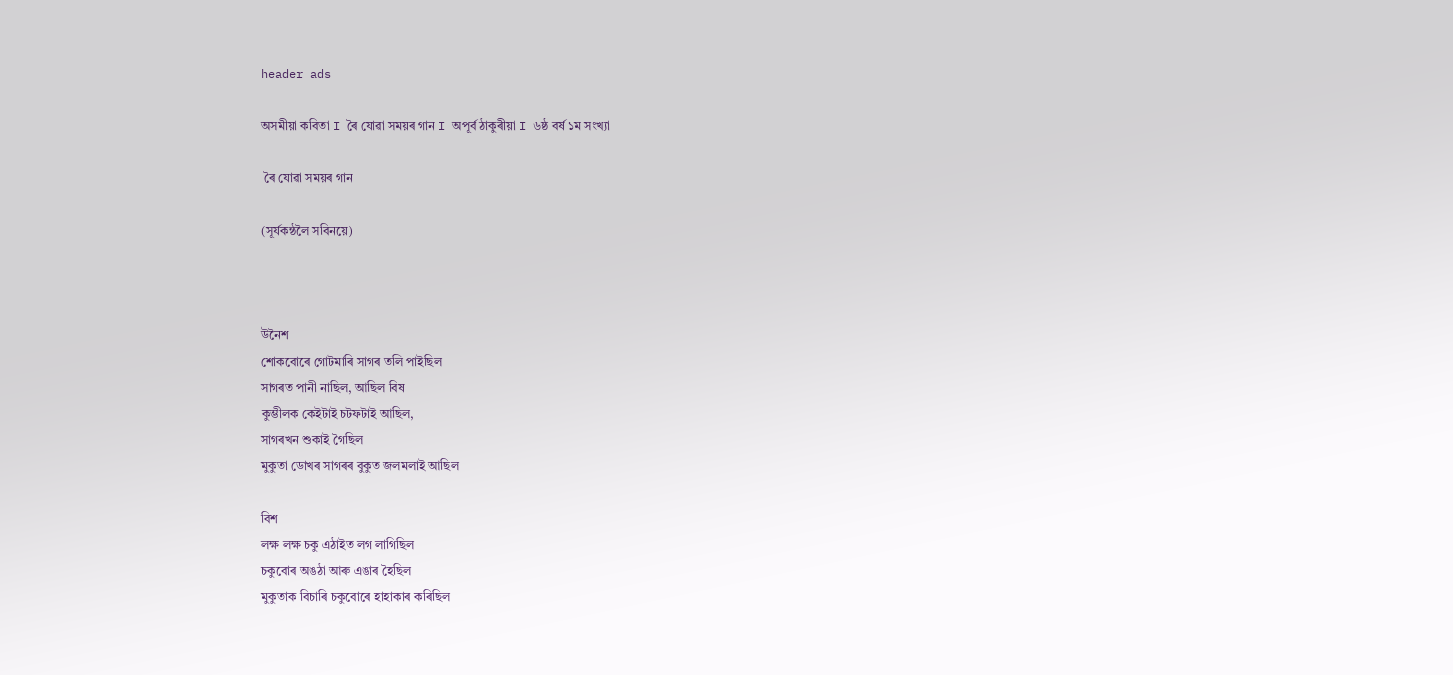header ads

অসমীয়া কবিতা I ৰৈ যোৱা সময়ৰ গান I অপূৰ্ব ঠাকুৰীয়া I ৬ষ্ঠ বৰ্ষ ১ম সংখ্যা

 ৰৈ যোৱা সময়ৰ গান

(সূৰ্যকন্ঠলৈ সবিনয়ে)



উনৈশ
শোকবোৰে গোটমাৰি সাগৰ তলি পাইছিল
সাগৰত পানী নাছিল, আছিল বিষ
কুম্ভীলক কেইটাই চটফটাই আছিল,
সাগৰখন শুকাই গৈছিল
মুকুতা ডোখৰ সাগৰৰ বুকুত জলমলাই আছিল

বিশ
লক্ষ লক্ষ চকু এঠাইত লগ লাগিছিল
চকুবোৰ অঙঠা আৰু এঙাৰ হৈছিল
মুকুতাক বিচাৰি চকুবোৰে হাহাকাৰ কৰিছিল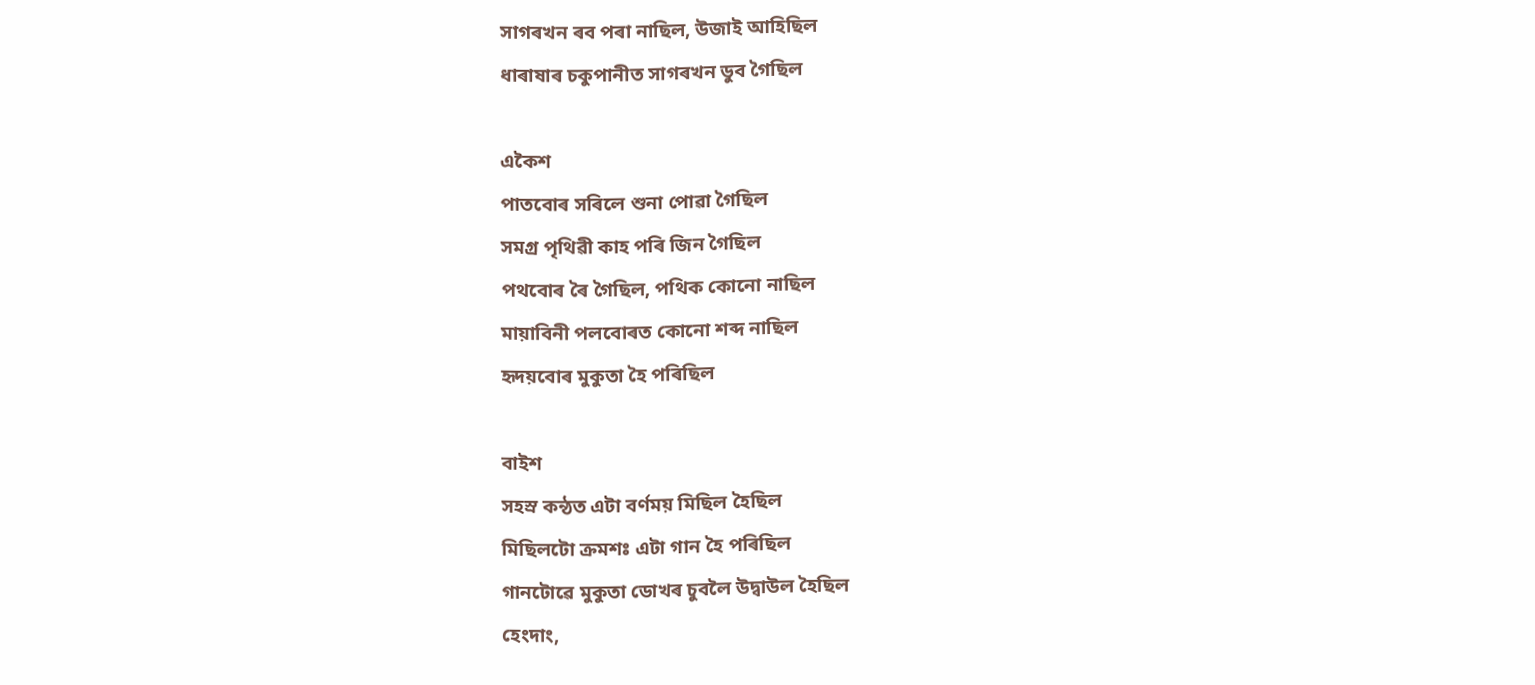সাগৰখন ৰব পৰা নাছিল, উজাই আহিছিল
ধাৰাষাৰ চকুপানীত সাগৰখন ডুব গৈছিল

একৈশ
পাতবোৰ সৰিলে শুনা পোৱা গৈছিল
সমগ্ৰ পৃথিৱী কাহ পৰি জিন গৈছিল
পথবোৰ ৰৈ গৈছিল, পথিক কোনো নাছিল
মায়াবিনী পলবোৰত কোনো শব্দ নাছিল
হৃদয়বোৰ মুকুতা হৈ পৰিছিল

বাইশ
সহস্ৰ কন্ঠত এটা বৰ্ণময় মিছিল হৈছিল
মিছিলটো ক্ৰমশঃ এটা গান হৈ পৰিছিল
গানটোৱে মুকুতা ডোখৰ চুবলৈ উদ্বাউল হৈছিল
হেংদাং,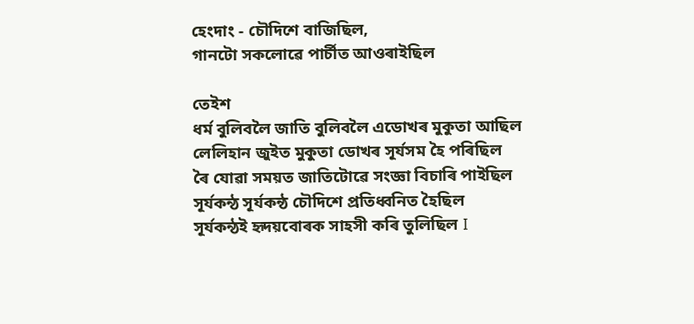হেংদাং - চৌদিশে বাজিছিল,
গানটো সকলোৱে পাৰ্চীত আওৰাইছিল

তেইশ
ধৰ্ম বুলিবলৈ জাতি বুলিবলৈ এডোখৰ মুকুতা আছিল
লেলিহান জুইত মুকুতা ডোখৰ সূৰ্যসম হৈ পৰিছিল
ৰৈ যোৱা সময়ত জাতিটোৱে সংজ্ঞা বিচাৰি পাইছিল
সূৰ্যকন্ঠ সূৰ্যকন্ঠ চৌদিশে প্ৰতিধ্বনিত হৈছিল
সূৰ্যকন্ঠই হৃদয়বোৰক সাহসী কৰি তুলিছিল I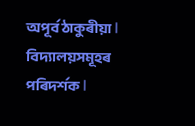অপূৰ্ব ঠাকুৰীয়া I
বিদ্যালয়সমূহৰ পৰিদৰ্শক I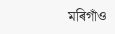মৰিগাঁও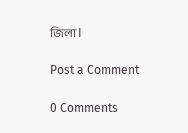জিলা I

Post a Comment

0 Comments